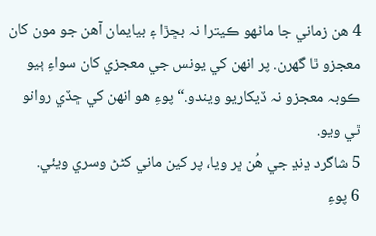4 ھن زماني جا ماڻھو ڪيترا نہ بڇڙا ۽ بيايمان آھن جو مون کان معجزو ٿا گھرن. پر انھن کي يونس جي معجزي کان سواءِ ٻيو ڪوبہ معجزو نہ ڏيکاريو ويندو.“ پوءِ ھو انھن کي ڇڏي روانو ٿي ويو.
5 شاگرد ڍنڍ جي ھُن ڀر ويا، پر کين ماني کڻڻ وسري ويئي.
6 پوءِ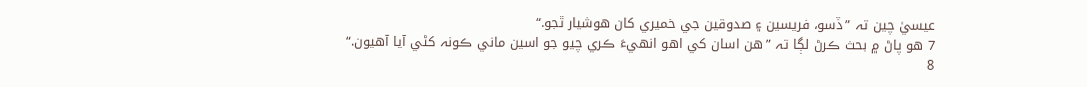عيسيٰ چين تہ ”ڏسو، فريسين ۽ صدوقين جي خميري کان ھوشيار ٿجو.“
7 ھو پاڻ ۾ بحث ڪرڻ لڳا تہ ”ھن اسان کي اھو انھيءَ ڪري چيو جو اسين ماني ڪونہ کڻي آيا آھيون.“
8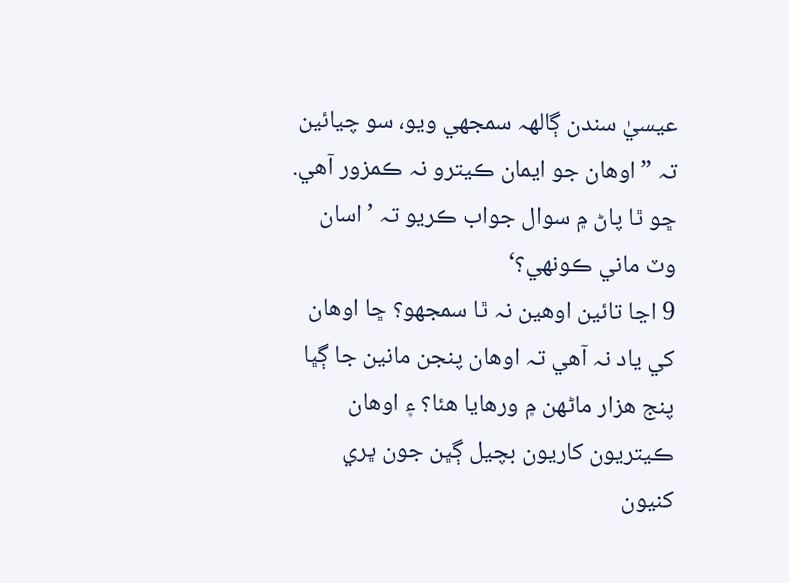عيسيٰ سندن ڳالھہ سمجھي ويو، سو چيائين تہ ”اوھان جو ايمان ڪيترو نہ ڪمزور آھي. ڇو ٿا پاڻ ۾ سوال جواب ڪريو تہ ’اسان وٽ ماني ڪونھي؟‘
9 اڃا تائين اوھين نہ ٿا سمجھو؟ ڇا اوھان کي ياد نہ آھي تہ اوھان پنجن مانين جا ڳڀا پنج ھزار ماڻھن ۾ ورھايا ھئا؟ ۽ اوھان ڪيتريون کاريون بچيل ڳڀن جون ڀري کنيون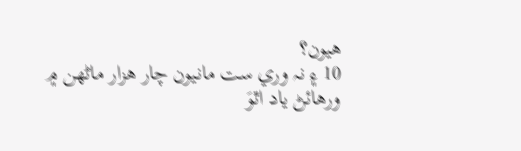ھيون؟
10 ۽ نہ وري ست مانيون چار ھزار ماڻھن ۾ ورھائڻ ياد اٿوَ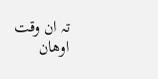تہ ان وقت اوھان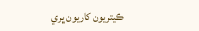ڪيتريون کاريون ڀري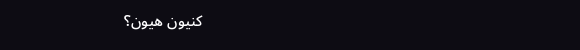کنيون ھيون؟